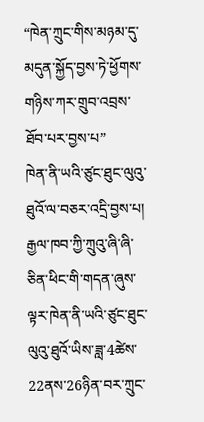“ཁེན་ཀྲུང་གིས་མཉམ་དུ་མདུན་སྐྱོད་བྱས་ཏེ་ཕྱོགས་གཉིས་ཀར་གྲུབ་འབྲས་ཐོབ་པར་བྱས་པ”
ཁེན་ནི་ཡའི་ཙུང་ཐུང་ལུའུ་ཐུའོ་ལ་བཅར་འདྲི་བྱས་པ།
རྒྱལ་ཁབ་ཀྱི་ཀྲུའུ་ཞི་ཞི་ཅིན་ཕིང་གི་གདན་ཞུས་ལྟར་ཁེན་ནི་ཡའི་ཙུང་ཐུང་ལུའུ་ཐུའོ་ཡིས་ཟླ་4ཚེས་22ནས་26ཉིན་བར་ཀྲུང་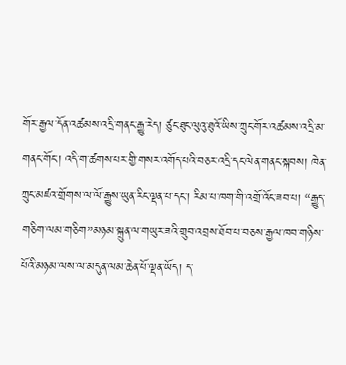གོར་རྒྱལ་དོན་འཚམས་འདྲི་གནང་རྒྱུ་རེད། ཙུང་ཐུང་ལུའུ་ཐུའོ་ཡིས་ཀྲུང་གོར་འཚམས་འདྲི་མ་གནང་གོང་། འདི་ག་ཚགས་པར་གྱི་གསར་འགོད་པའི་བཅར་འདྲི་དང་ལེན་གནང་སྐབས། ཁེན་ཀྲུང་མཛའ་གྲོགས་ལ་ལོ་རྒྱུས་ཡུན་རིང་ལྡན་པ་དང་། རིམ་པ་ཁག་གི་འགྲོ་འོང་ཟབ་པ། “རྒྱུད་གཅིག་ལམ་གཅིག”མཉམ་སྐྲུན་ལ་གཡུར་ཟའི་གྲུབ་འབྲས་ཐོབ་པ་བཅས་རྒྱལ་ཁབ་གཉིས་པོའི་མཉམ་ལས་ལ་མདུན་ལམ་ཆེན་པོ་ལྡན་ཡོད། ད་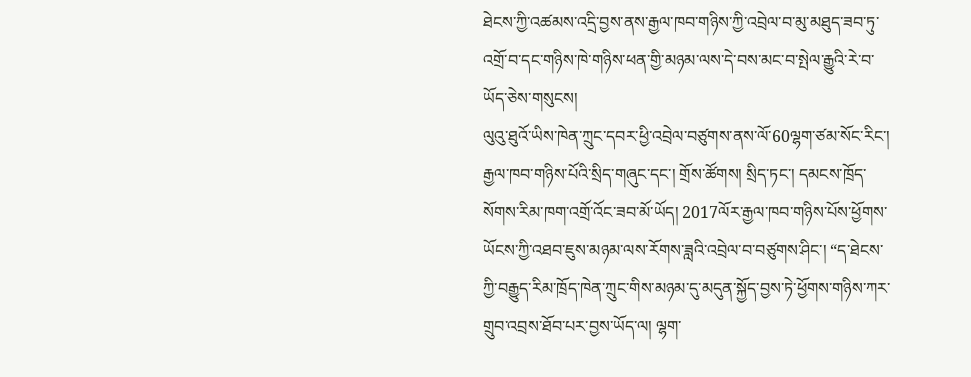ཐེངས་ཀྱི་འཚམས་འདྲི་བྱས་ནས་རྒྱལ་ཁབ་གཉིས་ཀྱི་འབྲེལ་བ་མུ་མཐུད་ཟབ་ཏུ་འགྲོ་བ་དང་གཉིས་ཁེ་གཉིས་ཕན་གྱི་མཉམ་ལས་དེ་བས་མང་བ་སྤེལ་རྒྱུའི་རེ་བ་ཡོད་ཅེས་གསུངས།
ལུའུ་ཐུའོ་ཡིས་ཁེན་ཀྲུང་དབར་ཕྱི་འབྲེལ་བཙུགས་ནས་ལོ་60ལྷག་ཙམ་སོང་རིང་། རྒྱལ་ཁབ་གཉིས་པོའི་སྲིད་གཞུང་དང་། གྲོས་ཚོགས། སྲིད་ཏང་། དམངས་ཁྲོད་སོགས་རིམ་ཁག་འགྲོ་འོང་ཟབ་མོ་ཡོད། 2017ལོར་རྒྱལ་ཁབ་གཉིས་པོས་ཕྱོགས་ཡོངས་ཀྱི་འཐབ་ཇུས་མཉམ་ལས་རོགས་ཟླའི་འབྲེལ་བ་བཙུགས་ཤིང་། “ད་ཐེངས་ཀྱི་བརྒྱུད་རིམ་ཁྲོད་ཁེན་ཀྲུང་གིས་མཉམ་དུ་མདུན་སྐྱོད་བྱས་ཏེ་ཕྱོགས་གཉིས་ཀར་གྲུབ་འབྲས་ཐོབ་པར་བྱས་ཡོད་ལ། ལྷག་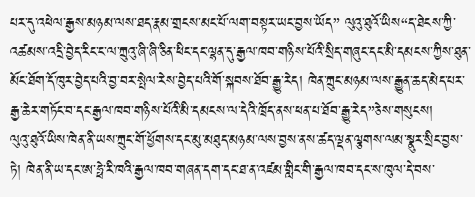པར་དུ་འཕེལ་རྒྱས་མཉམ་ལས་ཐད་རྣམ་གྲངས་མང་པོ་ལག་བསྟར་ཡང་བྱས་ཡོད” ལུའུ་ཐུའོ་ཡིས“ད་ཐེངས་ཀྱི་འཚམས་འདྲི་བྱེད་རིང་ང་ལ་ཀྲུའུ་ཞི་ཞི་ཅིན་ཕིང་དང་ལྷན་དུ་རྒྱལ་ཁབ་གཉིས་པོའི་སྲིད་གཞུང་དང་མི་དམངས་ཀྱིས་ཐུན་མོང་ཐོག་དོ་ཁུར་བྱེད་པའི་བྱ་བར་སྤེལ་རེས་བྱེད་པའི་གོ་སྐབས་ཐོབ་རྒྱུ་རེད། ཁེན་ཀྲུང་མཉམ་ལས་རྒྱུན་ཆད་མེད་པར་རྒྱ་ཆེར་གཏོང་བ་དང་རྒྱལ་ཁབ་གཉིས་པོའི་མི་དམངས་ལ་དེའི་ཁྲོད་ནས་ཕན་པ་ཐོབ་རྒྱུ་རེད”ཅེས་གསུངས།
ལུའུ་ཐུའོ་ཡིས་ཁེན་ནི་ཡས་ཀྲུང་གོ་ཕྱོགས་དང་མུ་མཐུད་མཉམ་ལས་བྱས་ནས་ཚད་ལྡན་ལྕགས་ལམ་སྣུར་སྲིང་བྱས་ཏེ། ཁེན་ནི་ཡ་དང་ཨ་ཧྥེ་རི་ཁའི་རྒྱལ་ཁབ་གཞན་དག་དང་ཐ་ན་འཛམ་གླིང་གི་རྒྱལ་ཁབ་དང་ས་ཁུལ་དེ་བས་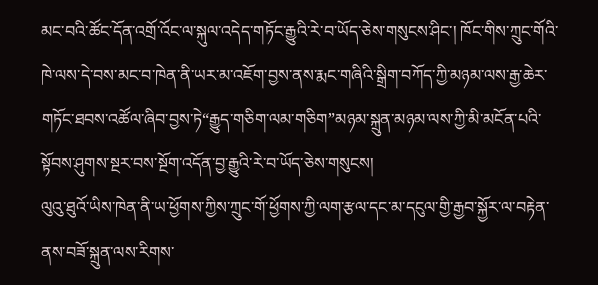མང་བའི་ཚོང་དོན་འགྲོ་འོང་ལ་སྐུལ་འདེད་གཏོང་རྒྱུའི་རེ་བ་ཡོད་ཅེས་གསུངས་ཤིང་། ཁོང་གིས་ཀྲུང་གོའི་ཁེ་ལས་དེ་བས་མང་བ་ཁེན་ནི་ཡར་མ་འཇོག་བྱས་ནས་རྨང་གཞིའི་སྒྲིག་བཀོད་ཀྱི་མཉམ་ལས་རྒྱ་ཆེར་གཏོང་ཐབས་འཚོལ་ཞིབ་བྱས་ཏེ“རྒྱུད་གཅིག་ལམ་གཅིག”མཉམ་སྐྲུན་མཉམ་ལས་ཀྱི་མི་མངོན་པའི་སྟོབས་ཤུགས་སྔར་བས་སྔོག་འདོན་བྱ་རྒྱུའི་རེ་བ་ཡོད་ཅེས་གསུངས།
ལུའུ་ཐུའོ་ཡིས་ཁེན་ནི་ཡ་ཕྱོགས་ཀྱིས་ཀྲུང་གོ་ཕྱོགས་ཀྱི་ལག་རྩལ་དང་མ་དངུལ་གྱི་རྒྱབ་སྐྱོར་ལ་བརྟེན་ནས་བཟོ་སྐྲུན་ལས་རིགས་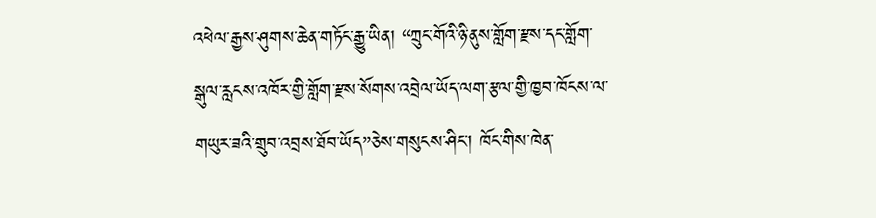འཕེལ་རྒྱས་ཤུགས་ཆེན་གཏོང་རྒྱུ་ཡིན། “ཀྲུང་གོའི་ཉི་ནུས་གློག་རྫས་དང་གློག་སྒུལ་རླངས་འཁོར་གྱི་གློག་རྫས་སོགས་འབྲེལ་ཡོད་ལག་རྩལ་གྱི་ཁྱབ་ཁོངས་ལ་གཡུར་ཟའི་གྲུབ་འབྲས་ཐོབ་ཡོད”ཅེས་གསུངས་ཤིང་། ཁོང་གིས་ཁེན་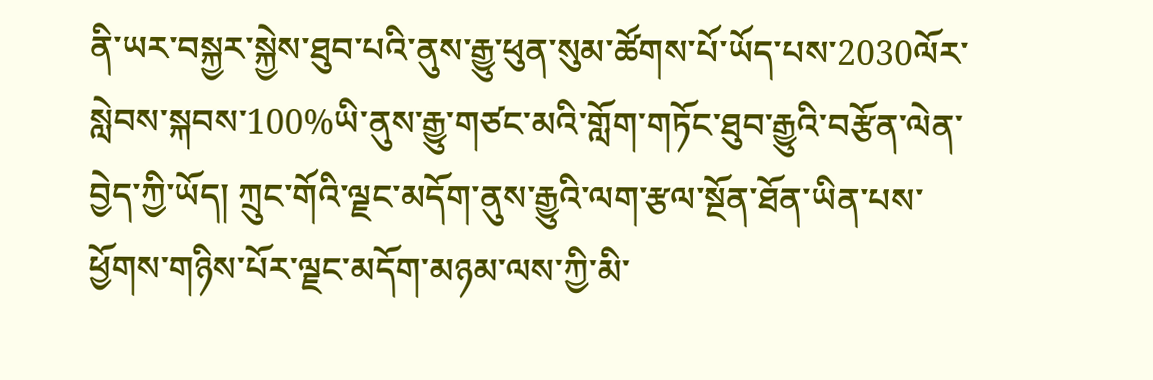ནི་ཡར་བསྐྱར་སྐྱེས་ཐུབ་པའི་ནུས་རྒྱུ་ཕུན་སུམ་ཚོགས་པོ་ཡོད་པས་2030ལོར་སླེབས་སྐབས་100%ཡི་ནུས་རྒྱུ་གཙང་མའི་གློག་གཏོང་ཐུབ་རྒྱུའི་བརྩོན་ལེན་བྱེད་ཀྱི་ཡོད། ཀྲུང་གོའི་ལྗང་མདོག་ནུས་རྒྱུའི་ལག་རྩལ་སྔོན་ཐོན་ཡིན་པས་ཕྱོགས་གཉིས་པོར་ལྗང་མདོག་མཉམ་ལས་ཀྱི་མི་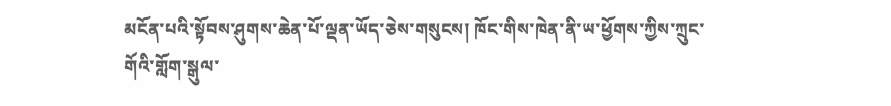མངོན་པའི་སྟོབས་ཤུགས་ཆེན་པོ་ལྡན་ཡོད་ཅེས་གསུངས། ཁོང་གིས་ཁེན་ནི་ཡ་ཕྱོགས་ཀྱིས་ཀྲུང་གོའི་གློག་སྒུལ་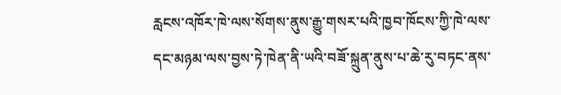རླངས་འཁོར་ཁེ་ལས་སོགས་ནུས་རྒྱུ་གསར་པའི་ཁྱབ་ཁོངས་ཀྱི་ཁེ་ལས་དང་མཉམ་ལས་བྱས་ཏེ་ཁེན་ནི་ཡའི་བཟོ་སྐྲུན་ནུས་པ་ཆེ་རུ་བཏང་ནས་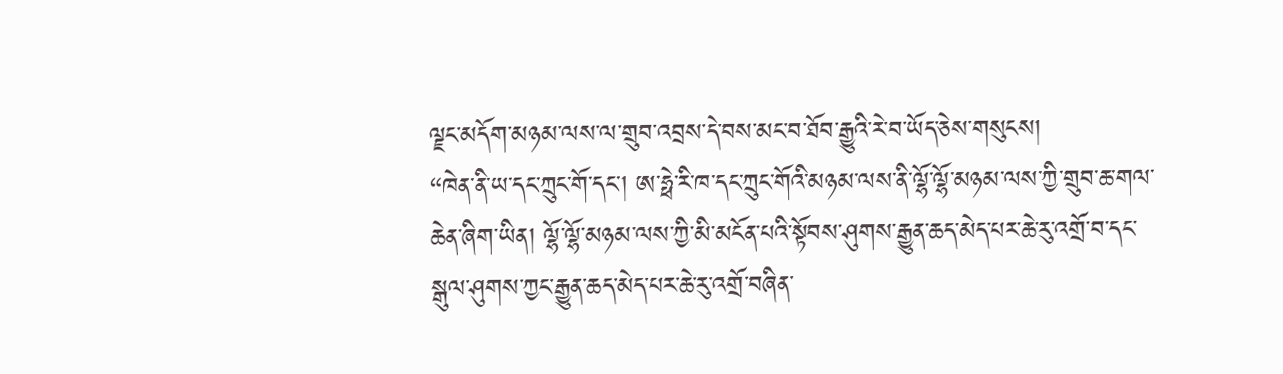ལྗང་མདོག་མཉམ་ལས་ལ་གྲུབ་འབྲས་དེ་བས་མང་བ་ཐོབ་རྒྱུའི་རེ་བ་ཡོད་ཅེས་གསུངས།
“ཁེན་ནི་ཡ་དང་ཀྲུང་གོ་དང་། ཨ་ཧྥེ་རི་ཁ་དང་ཀྲུང་གོའི་མཉམ་ལས་ནི་ལྷོ་ལྷོ་མཉམ་ལས་ཀྱི་གྲུབ་ཆ་གལ་ཆེན་ཞིག་ཡིན། ལྷོ་ལྷོ་མཉམ་ལས་ཀྱི་མི་མངོན་པའི་སྟོབས་ཤུགས་རྒྱུན་ཆད་མེད་པར་ཆེ་རུ་འགྲོ་བ་དང་སྒུལ་ཤུགས་ཀྱང་རྒྱུན་ཆད་མེད་པར་ཆེ་རུ་འགྲོ་བཞིན་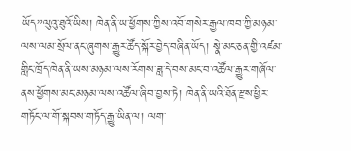ཡོད”ལུའུ་ཐུའོ་ཡིས། ཁེན་ནི་ཡ་ཕྱོགས་ཀྱིས་འབོ་གསེར་རྒྱལ་ཁབ་ཀྱི་མཉམ་ལས་ལམ་སྲོལ་ནང་ཞུགས་རྒྱུར་ཚོད་སྐོར་བྱེད་བཞིན་ཡོད། སྣེ་མང་ཅན་གྱི་འཛམ་གླིང་ཁྲོད་ཁེན་ནི་ཡས་མཉམ་ལས་རོགས་ཟླ་དེ་བས་མང་བ་འཚོལ་རྒྱུར་གཞོལ་ནས་ཕྱོགས་མང་མཉམ་ལས་འཚོལ་ཞིབ་བྱས་ཏེ། ཁེན་ནི་ཡའི་ཐོན་རྫས་ཕྱིར་གཏོང་ལ་གོ་སྐབས་གཏོད་རྒྱུ་ཡིན་ལ། ལག་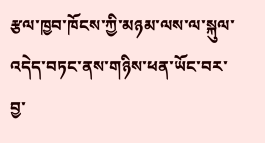རྩལ་ཁྱབ་ཁོངས་ཀྱི་མཉམ་ལས་ལ་སྐུལ་འདེད་བཏང་ནས་གཉིས་ཕན་ཡོང་བར་བྱ་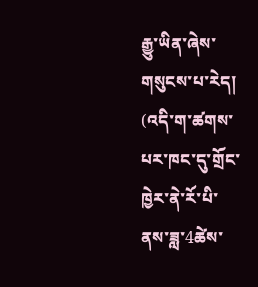རྒྱུ་ཡིན་ཞེས་གསུངས་པ་རེད།
(འདི་ག་ཚགས་པར་ཁང་དུ་གྲོང་ཁྱེར་ནེ་རོ་པི་ནས་ཟླ་4ཚེས་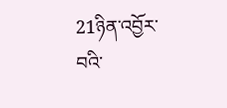21ཉིན་འབྱོར་བའི་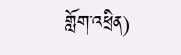གློག་འཕྲིན)